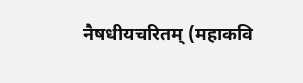नैषधीयचरितम् (महाकवि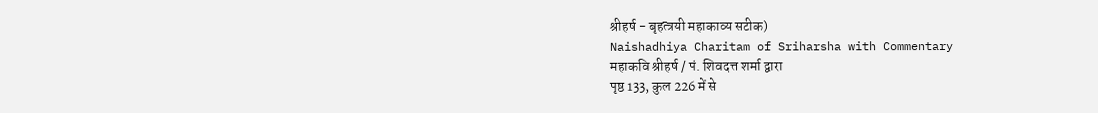श्रीहर्ष - बृहत्त्रयी महाकाव्य सटीक)
Naishadhiya Charitam of Sriharsha with Commentary
महाकवि श्रीहर्ष / पं. शिवदत्त शर्मा द्वारा
पृष्ठ 133, कुल 226 में से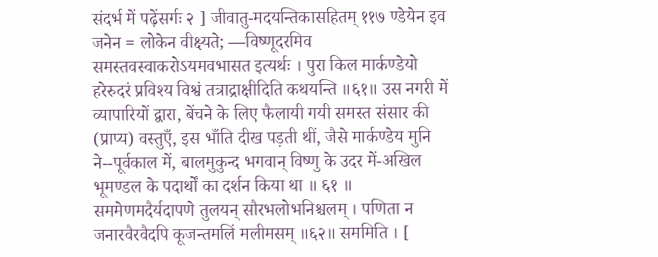संदर्भ में पढ़ेंसर्गः २ ] जीवातु-मदयन्तिकासहितम् ११७ ण्डेयेन इव जनेन = लोकेन वीक्ष्यते; —विष्णूदरमिव समस्तवस्वाकरोऽयमवभासत इत्यर्थः । पुरा किल मार्कण्डेयो हरेरुदरं प्रविश्य विश्वं तत्राद्राक्षीदिति कथयन्ति ॥६१॥ उस नगरी में व्यापारियों द्वारा, बेंचने के लिए फैलायी गयी समस्त संसार की (प्राप्य) वस्तुएँ, इस भाँति दीख पड़ती थीं, जैसे मार्कण्डेय मुनि ने--पूर्वकाल में, बालमुकुन्द भगवान् विष्णु के उदर में-अखिल भूमण्डल के पदार्थों का दर्शन किया था ॥ ६१ ॥ सममेणमदैर्यदापणे तुलयन् सौरभलोभनिश्चलम् । पणिता न जनारवैरवैदपि कूजन्तमलिं मलीमसम् ॥६२॥ सममिति । [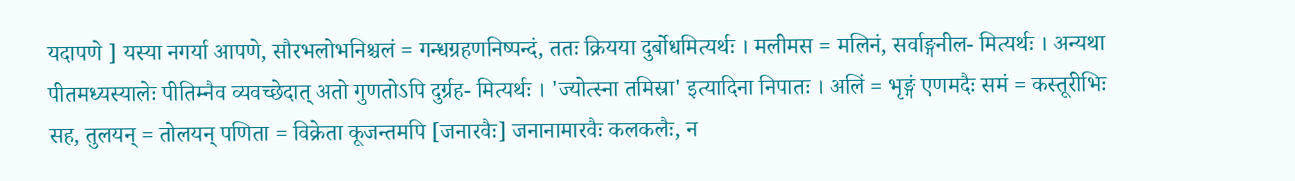यदापणे ] यस्या नगर्या आपणे, सौरभलोभनिश्चलं = गन्धग्रहणनिष्पन्दं, ततः क्रियया दुर्बोधमित्यर्थः । मलीमस = मलिनं, सर्वाङ्गनील- मित्यर्थः । अन्यथा पीतमध्यस्यालेः पीतिम्नैव व्यवच्छेदात् अतो गुणतोऽपि दुर्ग्रह- मित्यर्थः । 'ज्योत्स्ना तमिस्रा' इत्यादिना निपातः । अलिं = भृङ्गं एणमदैः समं = कस्तूरीभिः सह, तुलयन् = तोलयन् पणिता = विक्रेता कूजन्तमपि [जनारवैः] जनानामारवैः कलकलैः, न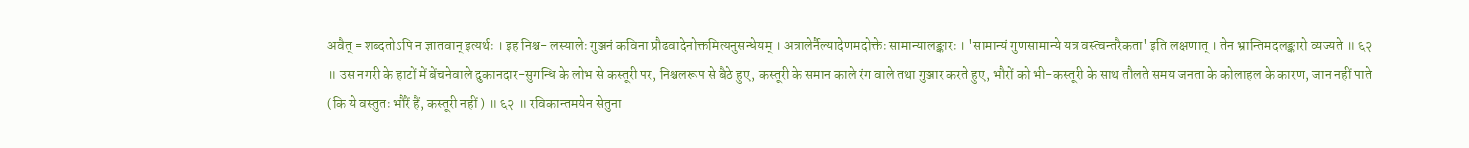अवैत् = शब्दतोऽपि न ज्ञातवान् इत्यर्थः । इह निश्च- लस्यालेः गुञ्जनं कविना प्रौढवादेनोक्तमित्यनुसन्धेयम् । अत्रालेर्नैल्यादेणमदोक्तेः सामान्यालङ्कारः । 'सामान्यं गुणसामान्ये यत्र वस्त्वन्तरैकता' इति लक्षणात् । तेन भ्रान्तिमदलङ्कारो व्यज्यते ॥ ६२ ॥ उस नगरी के हाटों में बेंचनेवाले दुकानदार-सुगन्धि के लोभ से कस्तूरी पर, निश्चलरूप से बैठे हुए, कस्तूरी के समान काले रंग वाले तथा गुञ्जार करते हुए, भौरों को भी-कस्तूरी के साथ तौलते समय जनता के कोलाहल के कारण, जान नहीं पाते (कि ये वस्तुतः भौंरें हैं, कस्तूरी नहीं ) ॥ ६२ ॥ रविकान्तमयेन सेतुना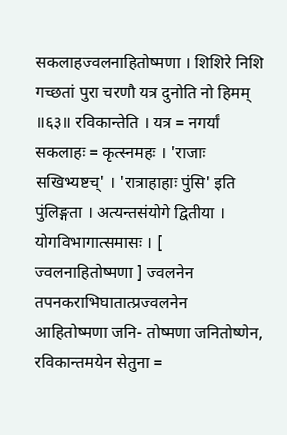सकलाहज्वलनाहितोष्मणा । शिशिरे निशि गच्छतां पुरा चरणौ यत्र दुनोति नो हिमम् ॥६३॥ रविकान्तेति । यत्र = नगर्यां सकलाहः = कृत्स्नमहः । 'राजाः सखिभ्यष्टच्' । 'रात्राहाहाः पुंसि' इति पुंलिङ्गता । अत्यन्तसंयोगे द्वितीया । योगविभागात्समासः । [ ज्वलनाहितोष्मणा ] ज्वलनेन तपनकराभिघातात्प्रज्वलनेन आहितोष्मणा जनि- तोष्मणा जनितोष्णेन, रविकान्तमयेन सेतुना =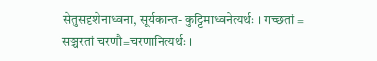सेतुसदृशेनाध्वना, सूर्यकान्त- कुट्टिमाध्वनेत्यर्थः । गच्छतां = सञ्चरतां चरणौ=चरणानित्यर्थः ।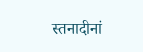स्तनादीनां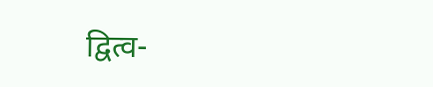द्वित्व-